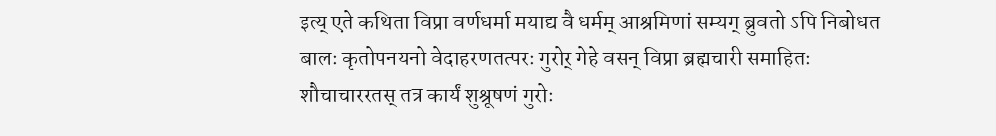इत्य् एते कथिता विप्रा वर्णधर्मा मयाद्य वै धर्मम् आश्रमिणां सम्यग् ब्रुवतो ऽपि निबोधत
बालः कृतोपनयनो वेदाहरणतत्परः गुरोर् गेहे वसन् विप्रा ब्रह्मचारी समाहितः
शौचाचाररतस् तत्र कार्यं शुश्रूषणं गुरोः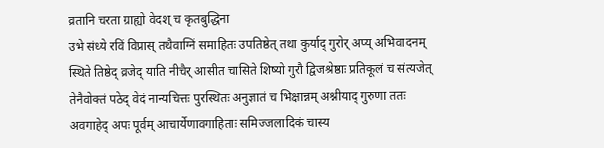व्रतानि चरता ग्राह्यो वेदश् च कृतबुद्धिना
उभे संध्ये रविं विप्रास् तथैवाग्निं समाहितः उपतिष्ठेत् तथा कुर्याद् गुरोर् अप्य् अभिवादनम्
स्थिते तिष्ठेद् व्रजेद् याति नीचैर् आसीत चासिते शिष्यो गुरौ द्विजश्रेष्ठाः प्रतिकूलं च संत्यजेत्
तेनैवोक्तं पठेद् वेदं नान्यचित्तः पुरस्थितः अनुज्ञातं च भिक्षान्नम् अश्नीयाद् गुरुणा ततः
अवगाहेद् अपः पूर्वम् आचार्येणावगाहिताः समिज्जलादिकं चास्य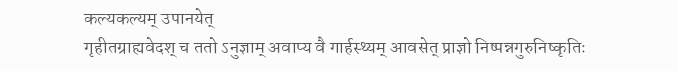कल्यकल्यम् उपानयेत्
गृहीतग्राह्यवेदश् च ततो ऽनुज्ञाम् अवाप्य वै गार्हस्थ्यम् आवसेत् प्राज्ञो निष्पन्नगुरुनिष्कृतिः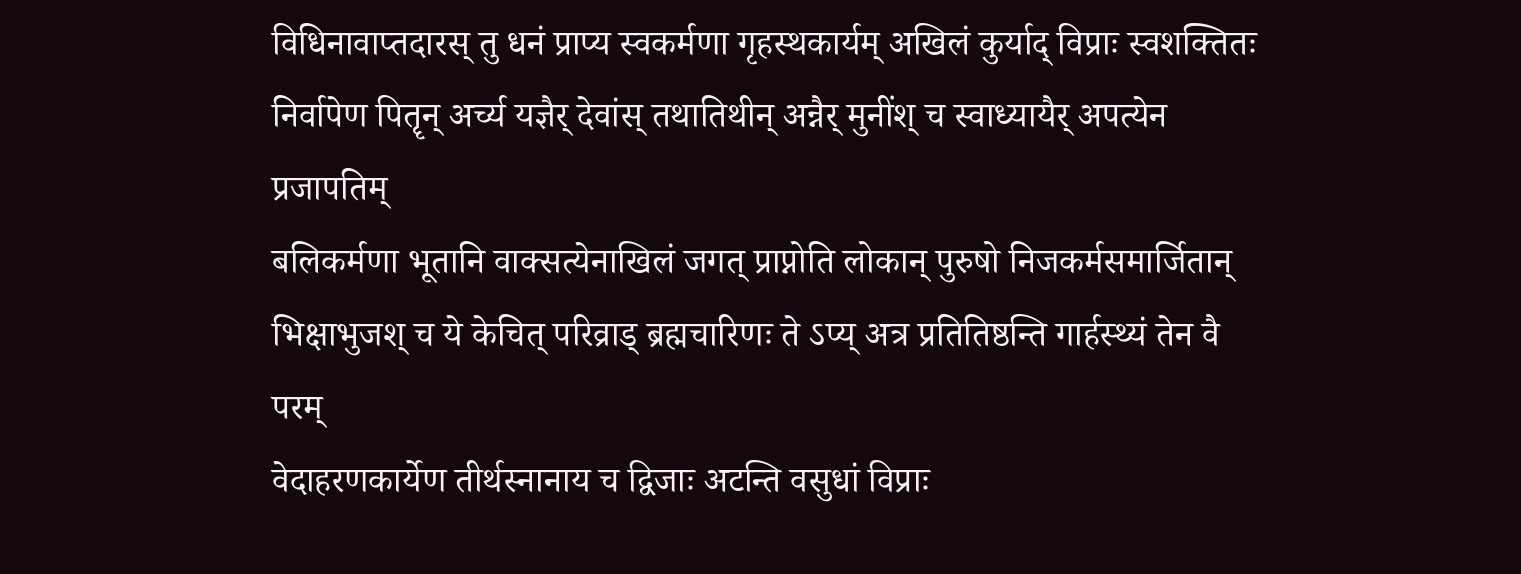विधिनावाप्तदारस् तु धनं प्राप्य स्वकर्मणा गृहस्थकार्यम् अखिलं कुर्याद् विप्राः स्वशक्तितः
निर्वापेण पितॄन् अर्च्य यज्ञैर् देवांस् तथातिथीन् अन्नैर् मुनींश् च स्वाध्यायैर् अपत्येन प्रजापतिम्
बलिकर्मणा भूतानि वाक्सत्येनाखिलं जगत् प्राप्नोति लोकान् पुरुषो निजकर्मसमार्जितान्
भिक्षाभुजश् च ये केचित् परिव्राड् ब्रह्मचारिणः ते ऽप्य् अत्र प्रतितिष्ठन्ति गार्हस्थ्यं तेन वै परम्
वेदाहरणकार्येण तीर्थस्नानाय च द्विजाः अटन्ति वसुधां विप्राः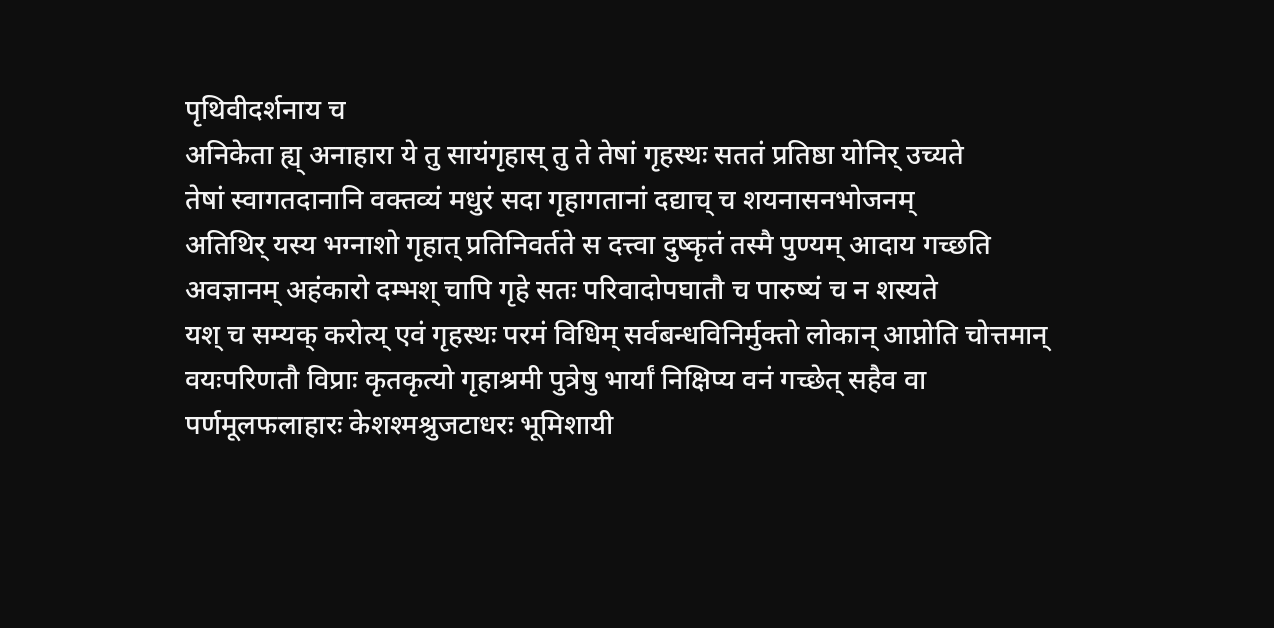पृथिवीदर्शनाय च
अनिकेता ह्य् अनाहारा ये तु सायंगृहास् तु ते तेषां गृहस्थः सततं प्रतिष्ठा योनिर् उच्यते
तेषां स्वागतदानानि वक्तव्यं मधुरं सदा गृहागतानां दद्याच् च शयनासनभोजनम्
अतिथिर् यस्य भग्नाशो गृहात् प्रतिनिवर्तते स दत्त्वा दुष्कृतं तस्मै पुण्यम् आदाय गच्छति
अवज्ञानम् अहंकारो दम्भश् चापि गृहे सतः परिवादोपघातौ च पारुष्यं च न शस्यते
यश् च सम्यक् करोत्य् एवं गृहस्थः परमं विधिम् सर्वबन्धविनिर्मुक्तो लोकान् आप्नोति चोत्तमान्
वयःपरिणतौ विप्राः कृतकृत्यो गृहाश्रमी पुत्रेषु भार्यां निक्षिप्य वनं गच्छेत् सहैव वा
पर्णमूलफलाहारः केशश्मश्रुजटाधरः भूमिशायी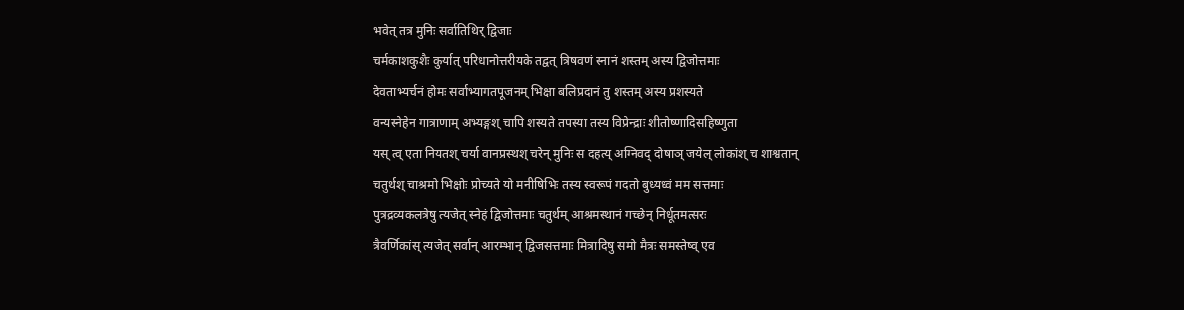भवेत् तत्र मुनिः सर्वातिथिर् द्विजाः
चर्मकाशकुशैः कुर्यात् परिधानोत्तरीयके तद्वत् त्रिषवणं स्नानं शस्तम् अस्य द्विजोत्तमाः
देवताभ्यर्चनं होमः सर्वाभ्यागतपूजनम् भिक्षा बलिप्रदानं तु शस्तम् अस्य प्रशस्यते
वन्यस्नेहेन गात्राणाम् अभ्यङ्गश् चापि शस्यते तपस्या तस्य विप्रेन्द्राः शीतोष्णादिसहिष्णुता
यस् त्व् एता नियतश् चर्या वानप्रस्थश् चरेन् मुनिः स दहत्य् अग्निवद् दोषाञ् जयेल् लोकांश् च शाश्वतान्
चतुर्थश् चाश्रमो भिक्षोः प्रोच्यते यो मनीषिभिः तस्य स्वरूपं गदतो बुध्यध्वं मम सत्तमाः
पुत्रद्रव्यकलत्रेषु त्यजेत् स्नेहं द्विजोत्तमाः चतुर्थम् आश्रमस्थानं गच्छेन् निर्धूतमत्सरः
त्रैवर्णिकांस् त्यजेत् सर्वान् आरम्भान् द्विजसत्तमाः मित्रादिषु समो मैत्रः समस्तेष्व् एव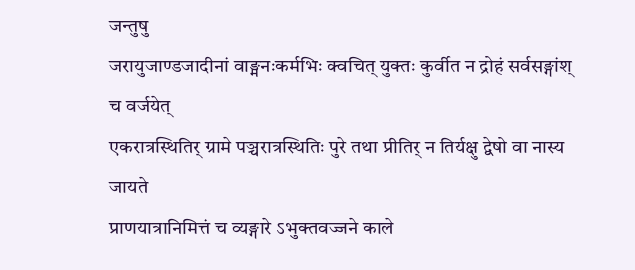जन्तुषु
जरायुजाण्डजादीनां वाङ्मनःकर्मभिः क्वचित् युक्तः कुर्वीत न द्रोहं सर्वसङ्गांश् च वर्जयेत्
एकरात्रस्थितिर् ग्रामे पञ्चरात्रस्थितिः पुरे तथा प्रीतिर् न तिर्यक्षु द्वेषो वा नास्य जायते
प्राणयात्रानिमित्तं च व्यङ्गारे ऽभुक्तवज्जने काले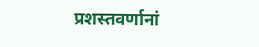प्रशस्तवर्णानां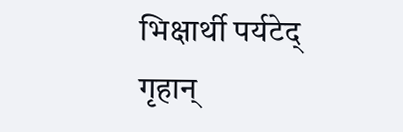भिक्षार्थी पर्यटेद् गृहान्